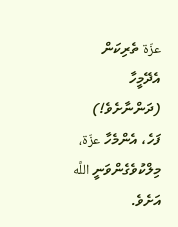عزّة ތެރިކަން އެދޭމީހާ (ދަންނާށެވެ!) ފަހެ، އެންމެހާ عزّة، މިލްކުވެގެންވަނީ اللَّه އަށެވެ.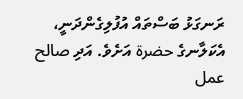ރަނގަޅު ބަސްތައް އުފުލިގެންދަނީ، އެކަލާނގެ حضرة އަށެވެ. އަދި صالح عمل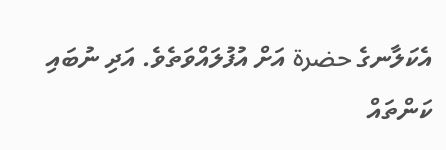އެކަލާނގެ حضرة އަށް އުފުލައްވަތެވެ. އަދި ނުބައި ކަންތައް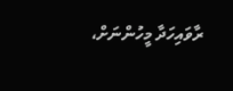ރާވައިހަދާ މީހުންނަށް،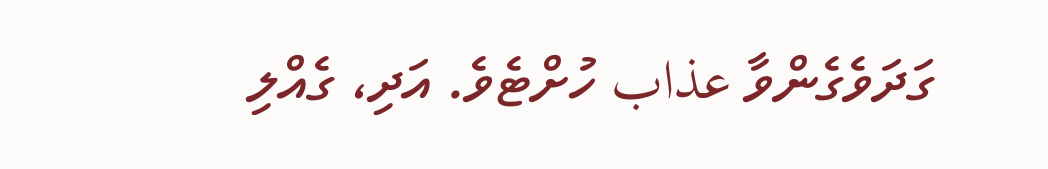ގަދަވެގެންވާ عذاب ހުށްޓެވެ. އަދި، ގެއްލި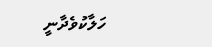ހަލާކުވެދާނީ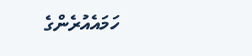ހަމައެއުރެންގެ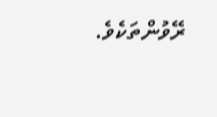ރޭވުންތަކެވެ.